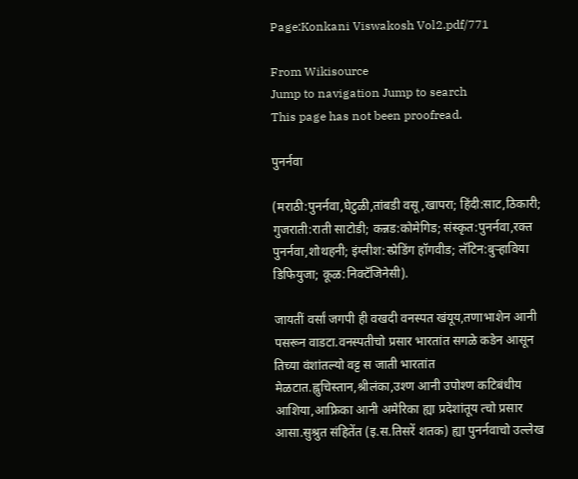Page:Konkani Viswakosh Vol2.pdf/771

From Wikisource
Jump to navigation Jump to search
This page has not been proofread.

पुनर्नवा

(मराठी:पुनर्नवा,घेटुळी,तांबडी वसू,खापरा; हिंदी:साट,ठिकारी; गुजराती:राती साटोडी; कन्नड:कोमेगिड; संस्कृत:पुनर्नवा,रक्त पुनर्नवा,शोथहनी; इंग्लीश:स्प्रेडिंग हॉगवीड; लॅटिन:बुऱ्हाविया डिफियुजा; कूळ:निक्टॅजिनेसी).

जायतीं वर्सां जगपी ही वखदी वनस्पत खंयूय,तणाभाशेन आनी पसरून वाडटा.वनस्पतीचो प्रसार भारतांत सगळे कडेन आसून तिच्या वंशांतल्यो वट्ट स जाती भारतांत मेळटात.ह्लुचिस्तान,श्रीलंका,उश्ण आनी उपोश्ण कटिबंधीय आशिया,आफ्रिका आनी अमेरिका ह्या प्रदेशांतूय त्चो प्रसार आसा.सुश्रुत संहितेंत (इ.स.तिसरें शतक) ह्या पुनर्नवाचो उल्लेख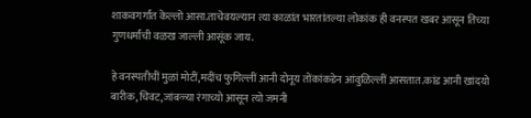शाकवगर्गांत केल्लो आसा.ताचेवयल्यान त्या काळांत भारतांतल्या लोकांक ही वनस्पत खबर आसून तिच्या गुणधर्मांची वळख जाल्ली आसूंक जाय.

हे वनस्पतीचीं मुळां मोटीं,मदींच फुगिल्लीं आनी दोनूय तोंकांकडेन आंवुळिल्लीं आसतात.कांड आनी खांदयो बारीक,चिवट,जांबळ्या रंगाच्यो आसून त्यो जमनी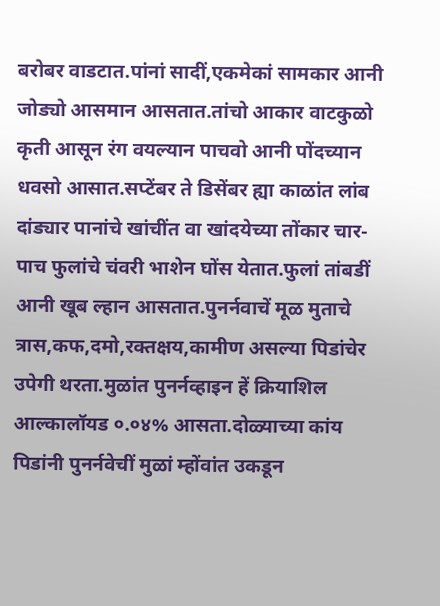बरोबर वाडटात.पांनां सादीं,एकमेकां सामकार आनी जोड्यो आसमान आसतात.तांचो आकार वाटकुळो कृती आसून रंग वयल्यान पाचवो आनी पोंदच्यान धवसो आसात.सप्टेंबर ते डिसेंबर ह्या काळांत लांब दांड्यार पानांचे खांचींत वा खांदयेच्या तोंकार चार-पाच फुलांचे चंवरी भाशेन घोंस येतात.फुलां तांबडीं आनी खूब ल्हान आसतात.पुनर्नवाचें मूळ मुताचे त्रास,कफ,दमो,रक्तक्षय,कामीण असल्या पिडांचेर उपेगी थरता.मुळांत पुनर्नव्हाइन हें क्रियाशिल आल्कालॉयड ०.०४% आसता.दोळ्याच्या कांय पिडांनी पुनर्नवेचीं मुळां म्होंवांत उकडून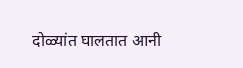दोळ्यांत घालतात आनी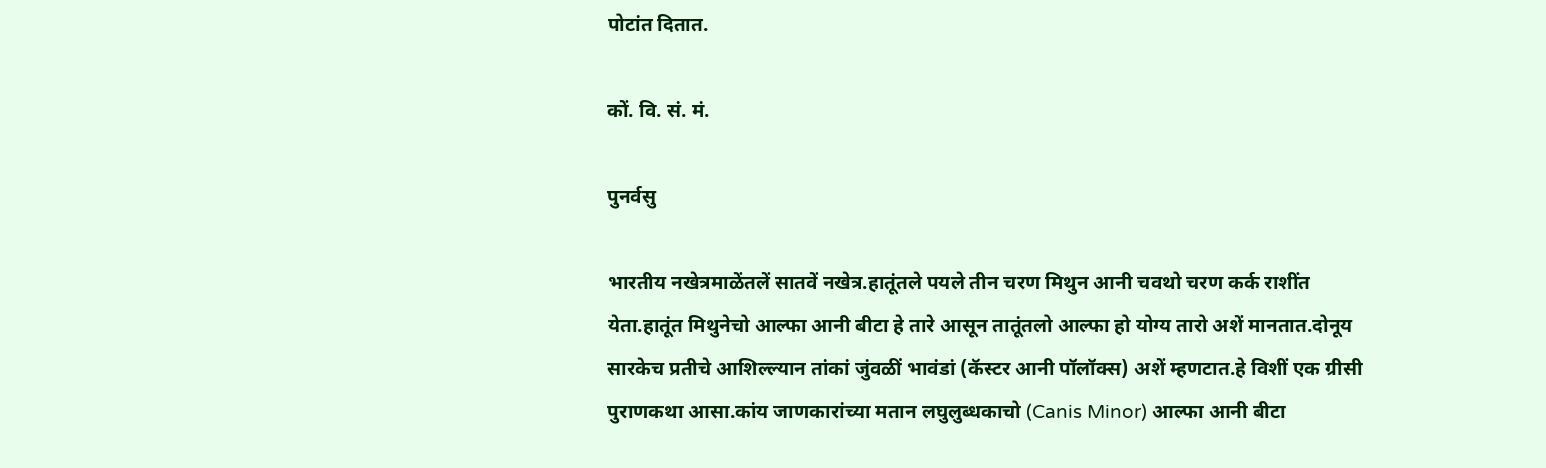पोटांत दितात.

कों. वि. सं. मं.

पुनर्वसु

भारतीय नखेत्रमाळेंतलें सातवें नखेत्र.हातूंतले पयले तीन चरण मिथुन आनी चवथो चरण कर्क राशींत येता.हातूंत मिथुनेचो आल्फा आनी बीटा हे तारे आसून तातूंतलो आल्फा हो योग्य तारो अशें मानतात.दोनूय सारकेच प्रतीचे आशिल्ल्यान तांकां जुंवळीं भावंडां (कॅस्टर आनी पॉलॉक्स) अशें म्हणटात.हे विशीं एक ग्रीसी पुराणकथा आसा.कांय जाणकारांच्या मतान लघुलुब्धकाचो (Canis Minor) आल्फा आनी बीटा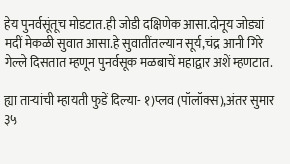हेय पुनर्वसूंतूच मोडटात.ही जोडी दक्षिणेक आसा.दोनूय जोड्यां मदीं मेकळी सुवात आसा.हे सुवातींतल्यान सूर्य,चंद्र आनी गिरे गेल्ले दिसतात म्हणून पुनर्वसूक मळबाचें महाद्वार अशें म्हणटात.

ह्या ताऱ्यांची म्हायती फुडें दिल्या- १)प्लव (पॉलॉक्स),अंतर सुमार ३५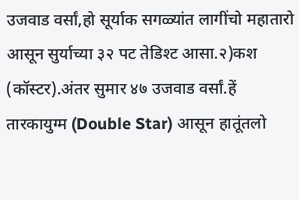उजवाड वर्सां,हो सूर्याक सगळ्यांत लागींचो महातारो आसून सुर्याच्या ३२ पट तेडिश्ट आसा.२)कश (कॉस्टर).अंतर सुमार ४७ उजवाड वर्सां.हें तारकायुग्म (Double Star) आसून हातूंतलो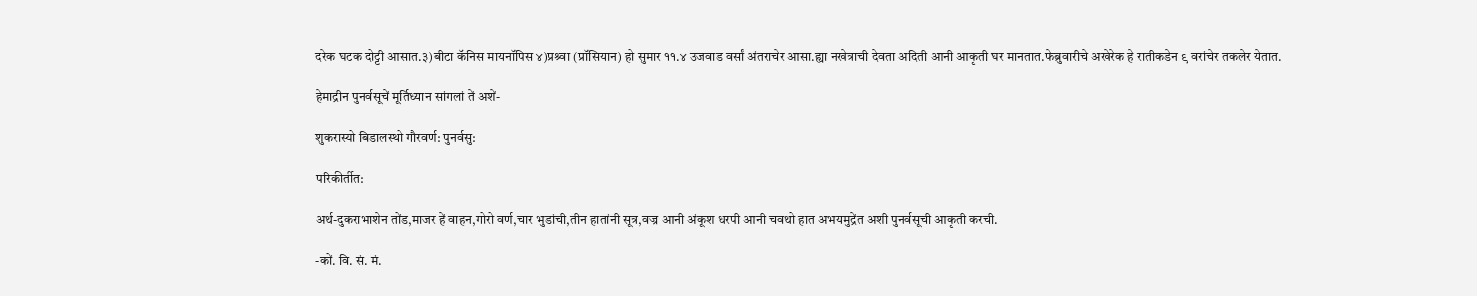दरेक घटक दोट्टी आसात.३)बीटा कॅनिस मायनॉपिस ४)प्रश्र्वा (प्रॉसियान) हो सुमार ११.४ उजवाड वर्सां अंतराचेर आसा.ह्या नखेत्राची देवता अदिती आनी आकृती घर मानतात.फेब्रुवारीचे अखेरेक हे रातीकडेन ९ वरांचेर तकलेर येतात.

हेमाद्रीन पुनर्वसूचें मूर्तिध्यान सांगलां तें अशें-

शुकरास्यो बिडालस्थो गौरवर्ण: पुनर्वसु:

परिकीर्तीत:

अर्थ-दुकराभाशेन तोंड,माजर हें वाहन,गोरो वर्ण,चार भुडांची,तीन हातांनी सूत्र,वज्र आनी अंकूश धरपी आनी चवथो हात अभयमुद्रेंत अशी पुनर्वसूची आकृती करची.

-कों. वि. सं. मं.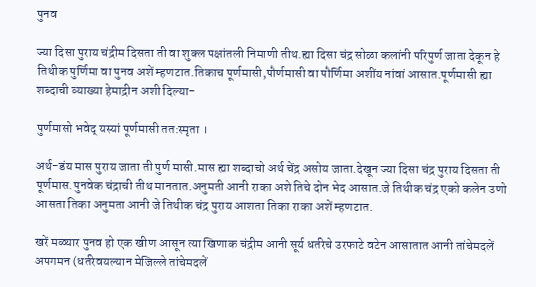पुनव

ज्या दिसा पुराय चंद्रीम दिसता ती वा शुक्ल पक्षांतली निमाणी तीथ.ह्या दिसा चंद्र सोळा कलांनी परिपुर्ण जाता देकून हे तिथीक पुर्णिमा वा पुनव अशें म्हणटात.तिकाच पूर्णमासी,पौर्णमासी वा पौर्णिमा अशींय नांवां आसात.पूर्णमासी ह्या शब्दाची व्याख्या हेमाद्रीन अशी दिल्या-

पुर्णमासो भवेद् यस्यां पूर्णमासी तत:स्मृता ।

अर्थ-डंय मास पुराय जाता ती पुर्ण मासी.मास ह्या शब्दाचो अर्थ चेंद्र असोय जाता.देखून ज्या दिसा चंद्र पुराय दिसता ती पूर्णमास.पुनवेक चंद्राची तीथ मानतात.अनुमती आनी राका अशे तिचे दोन भेद आसात.जे तिथीक चंद्र एको कलेन उणो आसता तिका अनुमता आनी जे तिथीक चंद्र पुराय आशता तिका राका अशें म्हणटात.

खरें मळ्यार पुनव हो एक खीण आसून त्या खिणाक चंद्रीम आनी सूर्य धर्तरेचे उरफाटे वटेन आसातात आनी तांचेमदलें अपगमन (धर्तरेवयल्यान मेजिल्ले तांचेमदलें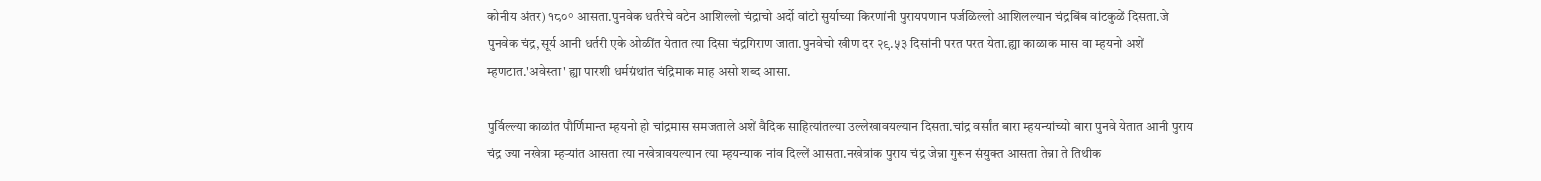कोनीय अंतर) १८०° आसता.पुनवेक धर्तरेचे वटेन आशिल्लो चंद्राचो अर्दो वांटो सुर्याच्या किरणांनी पुरायपणान पर्जळिल्लो आशिलल्यान चंद्रबिंब वांटकुळें दिसता.जे पुनवेक चंद्र,सूर्य आनी धर्तरी एके ओळींत येतात त्या दिसा चंद्रगिराण जाता.पुनवेचो खीण दर २९.५३ दिसांनी परत परत येता.ह्या काळाक मास वा म्हयनो अशें म्हणटात.'अवेस्ता' ह्या पारशी धर्मग्रंथांत चंद्रिमाक माह असो शब्द आसा.

पुर्विल्ल्या काळांत पौर्णिमान्त म्हयनो हो चांद्रमास समजताले अशें वैदिक साहित्यांतल्या उल्लेखावयल्यान दिसता.चांद्र वर्सांत बारा म्हयन्यांच्यो बारा पुनवे येतात आनी पुराय चंद्र ज्या नखेत्रा म्हऱ्यांत आसता त्या नखेत्रावयल्यान त्या म्हयन्याक नांव दिल्लें आसता.नखेत्रांक पुराय चंद्र जेन्ना गुरून संयुक्त आसता तेन्ना ते तिथीक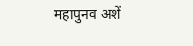महापुनव अशें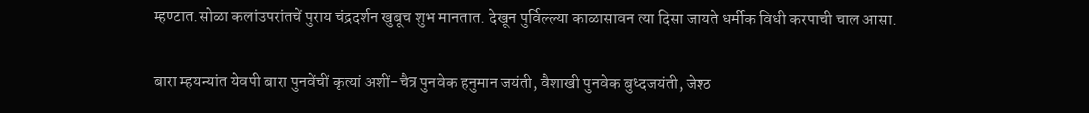म्हण्टात.सोळा कलांउपरांतचें पुराय चंद्रदर्शन खुबूच शुभ मानतात. देखून पुर्विल्ल्या काळासावन त्या दिसा जायते धर्मीक विधी करपाची चाल आसा.

बारा म्हयन्यांत येवपी बारा पुनवेंचीं कृत्यां अशीं-चैत्र पुनवेक हनुमान जयंती, वैशाखी पुनवेक बुध्दजयंती, जेश्ठ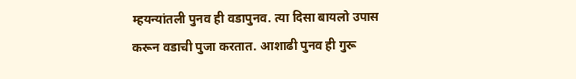म्हयन्यांतली पुनव ही वडापुनव. त्या दिसा बायलो उपास करून वडाची पुजा करतात. आशाढी पुनव ही गुरू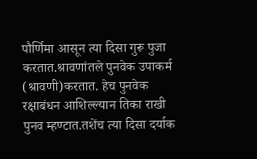पौर्णिमा आसून त्या दिसा गुरू पुजा करतात.श्रावणांतले पुनवेक उपाकर्म (श्रावणी)करतात. हेच पुनवेक रक्षाबंधन आशिल्ल्यान तिका राखी पुनव म्हण्टात.तशेंच त्या दिसा दर्याक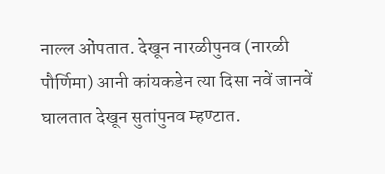नाल्ल ओंपतात. देखून नारळीपुनव (नारळी पौर्णिमा) आनी कांयकडेन त्या दिसा नवें जानवें घालतात देखून सुतांपुनव म्हण्टात.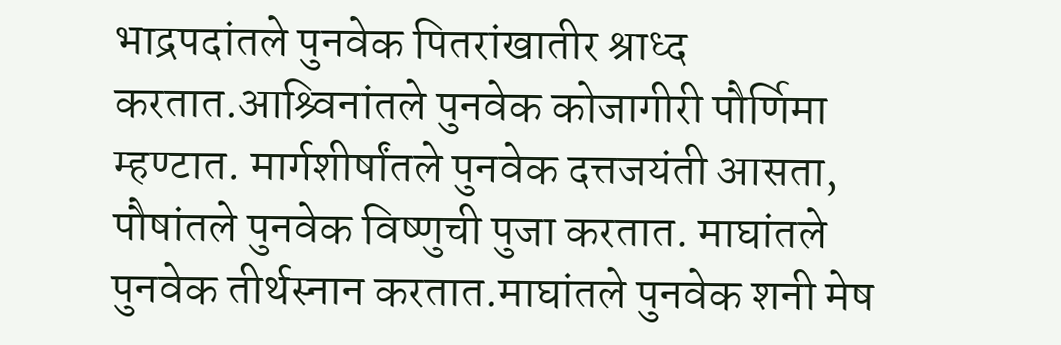भाद्रपदांतले पुनवेक पितरांखातीर श्राध्द करतात.आश्र्विनांतले पुनवेक कोजागीरी पौर्णिमा म्हण्टात. मार्गशीर्षांतले पुनवेक दत्तजयंती आसता, पौषांतले पुनवेक विष्णुची पुजा करतात. माघांतले पुनवेक तीर्थस्नान करतात.माघांतले पुनवेक शनी मेष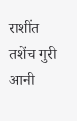राशींत तशेंच गुरी आनी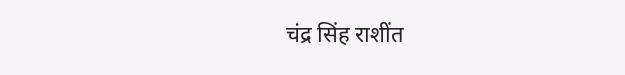चंद्र सिंह राशींत